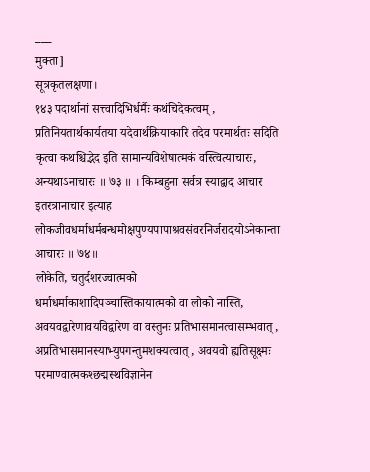___
मुक्ता]
सूत्रकृतलक्षणा।
१४३ पदार्थानां सत्त्वादिभिर्धर्मैः कथंचिदेकत्वम् , प्रतिनियतार्थकार्यतया यदेवार्थक्रियाकारि तदेव परमार्थतः सदिति कृत्वा कथश्चिद्भेद इति सामान्यविशेषात्मकं वस्त्वित्याचारः, अन्यथाऽनाचारः ॥ ७३ ॥ । किम्बहुना सर्वत्र स्याद्वाद आचार इतरत्रानाचार इत्याह
लोकजीवधर्माधर्मबन्धमोक्षपुण्यपापाश्रवसंवरनिर्जरादयोऽनेकान्ता आचारः ॥ ७४॥
लोकेति, चतुर्दशरज्वात्मको धर्माधर्माकाशादिपञ्चास्तिकायात्मको वा लोको नास्ति, अवयवद्वारेणावयविद्वारेण वा वस्तुनः प्रतिभासमानत्वासम्भवात् , अप्रतिभासमानस्याभ्युपगन्तुमशक्यत्वात् , अवयवो ह्यतिसूक्ष्मः परमाण्वात्मकश्छद्मस्थविज्ञानेन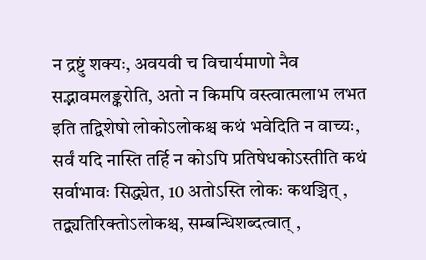न द्रष्टुं शक्यः, अवयवी च विचार्यमाणो नैव सद्भावमलङ्करोति, अतो न किमपि वस्त्वात्मलाभ लभत इति तद्विशेषो लोकोऽलोकश्च कथं भवेदिति न वाच्यः, सर्वं यदि नास्ति तर्हि न कोऽपि प्रतिषेधकोऽस्तीति कथं सर्वाभावः सिद्ध्येत, 10 अतोऽस्ति लोकः कथञ्चित् , तद्व्यतिरिक्तोऽलोकश्च, सम्बन्धिशब्दत्वात् ,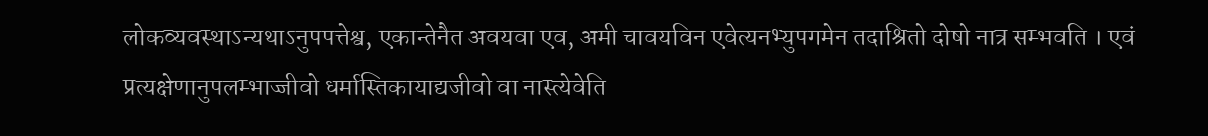लोकव्यवस्थाऽन्यथाऽनुपपत्तेश्व, एकान्तेनैत अवयवा एव, अमी चावयविन एवेत्यनभ्युपगमेन तदाश्रितो दोषो नात्र सम्भवति । एवं प्रत्यक्षेणानुपलम्भाज्जीवो धर्मास्तिकायाद्यजीवो वा नास्त्येवेति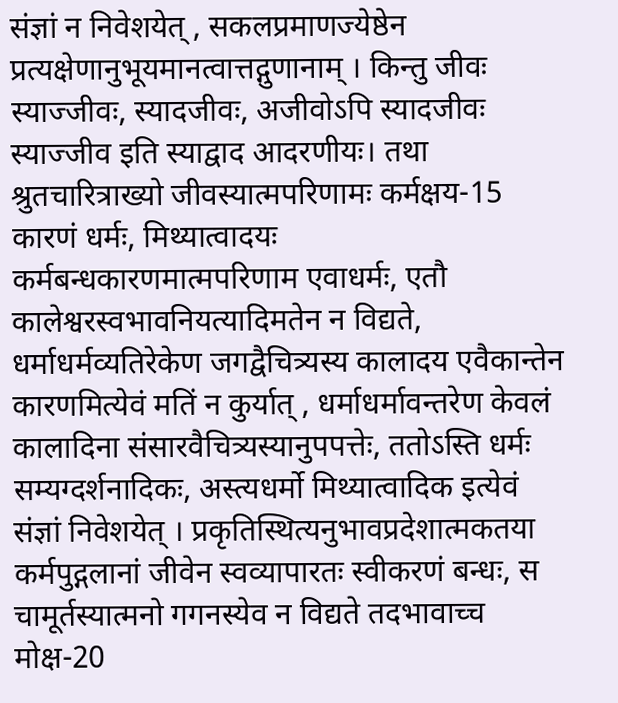संज्ञां न निवेशयेत् , सकलप्रमाणज्येष्ठेन प्रत्यक्षेणानुभूयमानत्वात्तद्गुणानाम् । किन्तु जीवः स्याज्जीवः, स्यादजीवः, अजीवोऽपि स्यादजीवः स्याज्जीव इति स्याद्वाद आदरणीयः। तथा श्रुतचारित्राख्यो जीवस्यात्मपरिणामः कर्मक्षय-15 कारणं धर्मः, मिथ्यात्वादयः कर्मबन्धकारणमात्मपरिणाम एवाधर्मः, एतौ कालेश्वरस्वभावनियत्यादिमतेन न विद्यते, धर्माधर्मव्यतिरेकेण जगद्वैचित्र्यस्य कालादय एवैकान्तेन कारणमित्येवं मतिं न कुर्यात् , धर्माधर्मावन्तरेण केवलं कालादिना संसारवैचित्र्यस्यानुपपत्तेः, ततोऽस्ति धर्मः सम्यग्दर्शनादिकः, अस्त्यधर्मो मिथ्यात्वादिक इत्येवं संज्ञां निवेशयेत् । प्रकृतिस्थित्यनुभावप्रदेशात्मकतया कर्मपुद्गलानां जीवेन स्वव्यापारतः स्वीकरणं बन्धः, स चामूर्तस्यात्मनो गगनस्येव न विद्यते तदभावाच्च मोक्ष-20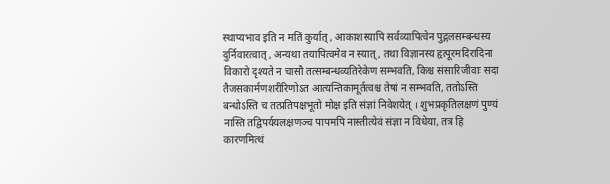स्थाप्यभाव इति न मतिं कुर्यात् , आकाशस्यापि सर्वव्यापित्वेन पुद्गलसम्बन्धस्य दुर्निवारत्वात् , अन्यथा तयापित्वमेव न स्यात् , तथा विज्ञानस्य हृत्पूरमदिरादिना विकारो दृश्यते न चासौ तत्सम्बन्धव्यतिरेकेण सम्भवति, किश्च संसारिजीवाः सदा तैजसकार्मणशरीरिणोऽत आत्यन्तिकामूर्तत्वश्च तेषां न सम्भवति, ततोऽस्ति बन्धोऽस्ति च तत्प्रतिपक्षभूतो मोक्ष इति संज्ञां निवेशयेत् । शुभप्रकृतिलक्षणं पुण्यं नास्ति तद्विपर्ययलक्षणञ्च पापमपि नास्तीत्येवं संज्ञा न विधेया, तत्र हि कारणमित्थं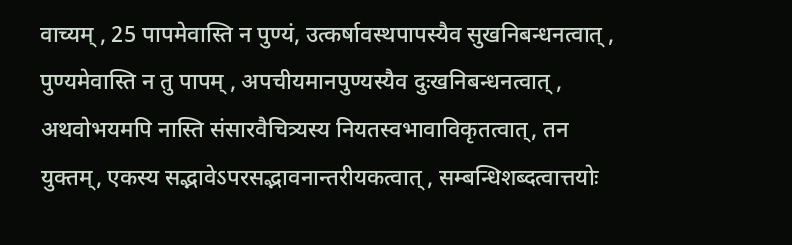वाच्यम् , 25 पापमेवास्ति न पुण्यं, उत्कर्षावस्थपापस्यैव सुखनिबन्धनत्वात् , पुण्यमेवास्ति न तु पापम् , अपचीयमानपुण्यस्यैव दुःखनिबन्धनत्वात् , अथवोभयमपि नास्ति संसारवैचित्र्यस्य नियतस्वभावाविकृतत्वात्, तन युक्तम्, एकस्य सद्भावेऽपरसद्भावनान्तरीयकत्वात् , सम्बन्धिशब्दत्वात्तयोः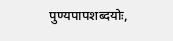पुण्यपापशब्दयोः,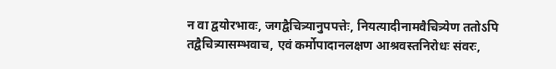न वा द्वयोरभावः, जगद्वैचित्र्यानुपपत्तेः, नियत्यादीनामवैचित्र्येण ततोऽपि तद्वैचित्र्यासम्भवाच, एवं कर्मोपादानलक्षण आश्रवस्तनिरोधः संवरः,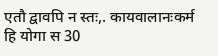एतौ द्वावपि न स्तः,. कायवालानःकर्म हि योगा स 30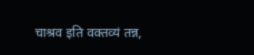चाश्रव इति वक्तव्यं तन्न,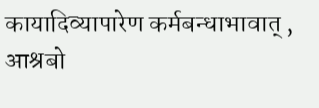कायादिव्यापारेण कर्मबन्धाभावात् , आश्रबो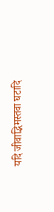यदि जीवाद्भिमस्तवा घटादि